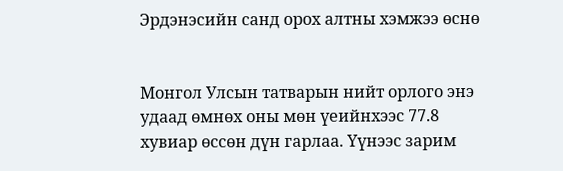Эрдэнэсийн санд орох алтны хэмжээ өснө


Монгол Улсын татварын нийт орлого энэ удаад өмнөх оны мөн үеийнхээс 77.8 хувиар өссөн дүн гарлаа. Үүнээс зарим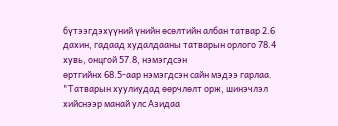бүтээгдэхүүний үнийн өсөлтийн албан татвар 2.6 дахин, гадаад худалдааны татварын орлого 78.4 хувь, онцгой 57.8, нэмэгдсэн
өртгийнх 68.5-аар нэмэгдсэн сайн мэдээ гарлаа. "Татварын хуулиудад өөрчлөлт орж, шинэчлэл хийснээр манай улс Азидаа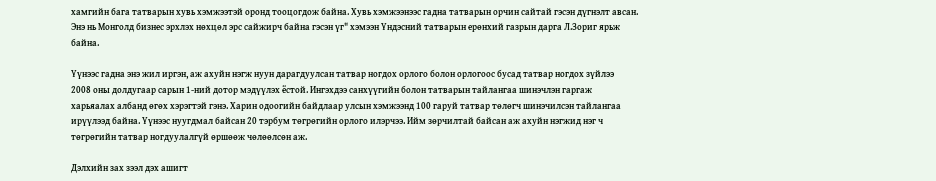хамгийн бага татварын хувь хэмжээтэй оронд тооцогдож байна. Хувь хэмжээнээс гадна татварын орчин сайтай гэсэн дүгнэлт авсан.
Энэ нь Монголд бизнес эрхлэх нөхцөл эрс сайжирч байна гэсэн үг" хэмээн Үндэсний татварын ерөнхий газрын дарга Л.Зориг ярьж
байна.

Үүнээс гадна энэ жил иргэн, аж ахуйн нэгж нуун дарагдуулсан татвар ногдох орлого болон орлогоос бусад татвар ногдох зүйлээ
2008 оны долдугаар сарын 1-ний дотор мэдүүлэх ёстой. Ингэхдээ санхүүгийн болон татварын тайлангаа шинэчлэн гаргаж
харьяалах албанд өгөх хэрэгтэй гэнэ. Харин одоогийн байдлаар улсын хэмжээнд 100 гаруй татвар төлөгч шинэчилсэн тайлангаа
ирүүлээд байна. Үүнээс нуугдмал байсан 20 тэрбум төгрөгийн орлого илэрчээ. Ийм зөрчилтай байсан аж ахуйн нэгжид нэг ч
төгрөгийн татвар ногдуулалгүй өршөөж чөлөөлсөн аж.

Дэлхийн зах зээл дэх ашигт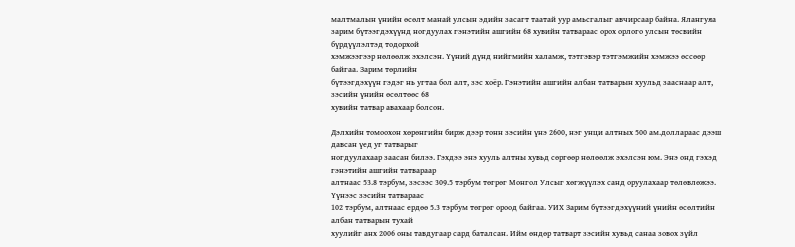малтмалын үнийн өсөлт манай улсын эдийн засагт таатай уур амьсгалыг авчирсаар байна. Ялангуяа
зарим бүтээгдэхүүнд ногдуулах гэнэтийн ашгийн 68 хувийн татвараас орох орлого улсын төсвийн бүрдүүлэлтэд тодорхой
хэмжээгээр нөлөөлж эхэлсэн. Үүний дүнд нийгмийн халамж, тэтгэвэр тэтгэмжийн хэмжээ өссөөр байгаа. Зарим төрлийн
бүтээгдэхүүн гэдэг нь угтаа бол алт, зэс хоёр. Гэнэтийн ашгийн албан татварын хуульд зааснаар алт, зэсийн үнийн өсөлтөөс 68
хувийн татвар авахаар болсон.

Дэлхийн томоохон хөрөнгийн бирж дээр тонн зэсийн үнэ 2600, нэг унци алтных 500 ам.доллараас дээш давсан үед уг татварыг
ногдуулахаар заасан билээ. Гэхдээ энэ хууль алтны хувьд сөргөөр нөлөөлж эхэлсэн юм. Энэ онд гэхэд гэнэтийн ашгийн татвараар
алтнаас 53.8 тэрбум, зэсээс 309.5 тэрбум төгрөг Монгол Улсыг хөгжүүлэх санд оруулахаар төлөвлөжээ. Үүнээс зэсийн татвараас
102 тэрбум, алтнаас ердөө 5.3 тэрбум төгрөг ороод байгаа. УИХ Зарим бүтээгдэхүүний үнийн өсөлтийн албан татварын тухай
хуулийг анх 2006 оны тавдугаар сард баталсан. Ийм өндөр татварт зэсийн хувьд санаа зовох зүйл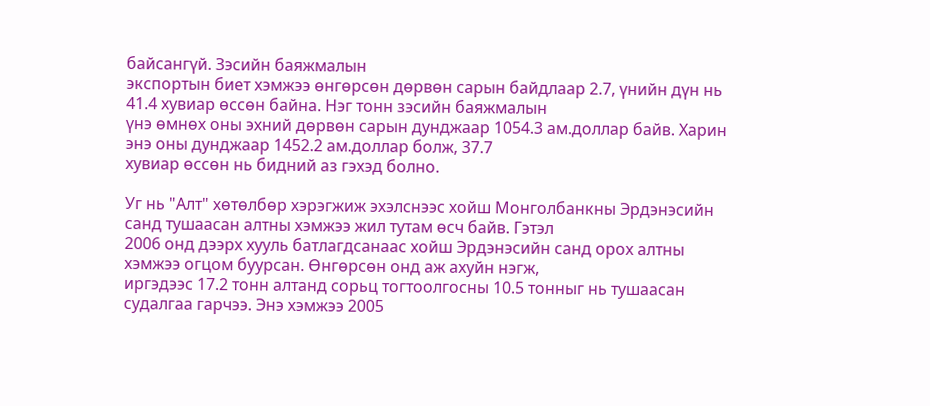байсангүй. Зэсийн баяжмалын
экспортын биет хэмжээ өнгөрсөн дөрвөн сарын байдлаар 2.7, үнийн дүн нь 41.4 хувиар өссөн байна. Нэг тонн зэсийн баяжмалын
үнэ өмнөх оны эхний дөрвөн сарын дунджаар 1054.3 ам.доллар байв. Харин энэ оны дунджаар 1452.2 ам.доллар болж, 37.7
хувиар өссөн нь бидний аз гэхэд болно.

Уг нь "Алт" хөтөлбөр хэрэгжиж эхэлснээс хойш Монголбанкны Эрдэнэсийн санд тушаасан алтны хэмжээ жил тутам өсч байв. Гэтэл
2006 онд дээрх хууль батлагдсанаас хойш Эрдэнэсийн санд орох алтны хэмжээ огцом буурсан. Өнгөрсөн онд аж ахуйн нэгж,
иргэдээс 17.2 тонн алтанд сорьц тогтоолгосны 10.5 тонныг нь тушаасан судалгаа гарчээ. Энэ хэмжээ 2005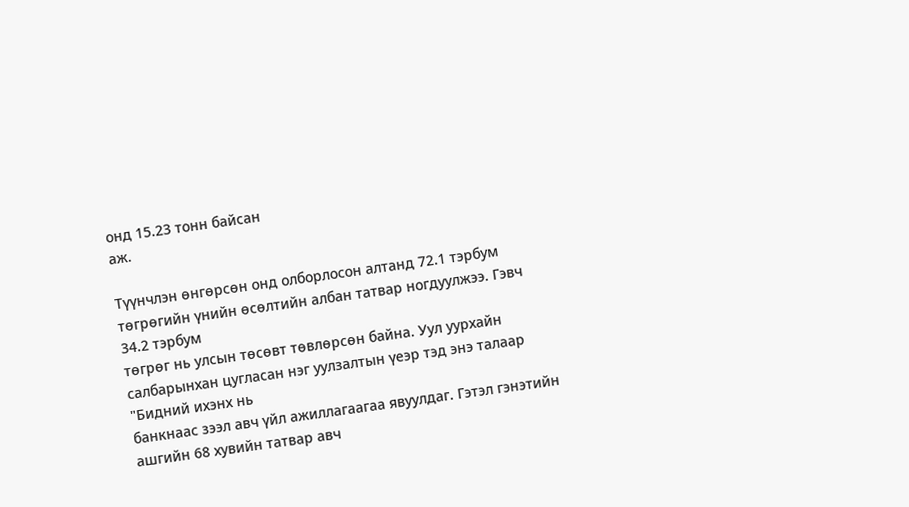онд 15.23 тонн байсан
аж.

Түүнчлэн өнгөрсөн онд олборлосон алтанд 72.1 тэрбум төгрөгийн үнийн өсөлтийн албан татвар ногдуулжээ. Гэвч 34.2 тэрбум
төгрөг нь улсын төсөвт төвлөрсөн байна. Уул уурхайн салбарынхан цугласан нэг уулзалтын үеэр тэд энэ талаар "Бидний ихэнх нь
банкнаас зээл авч үйл ажиллагаагаа явуулдаг. Гэтэл гэнэтийн ашгийн 68 хувийн татвар авч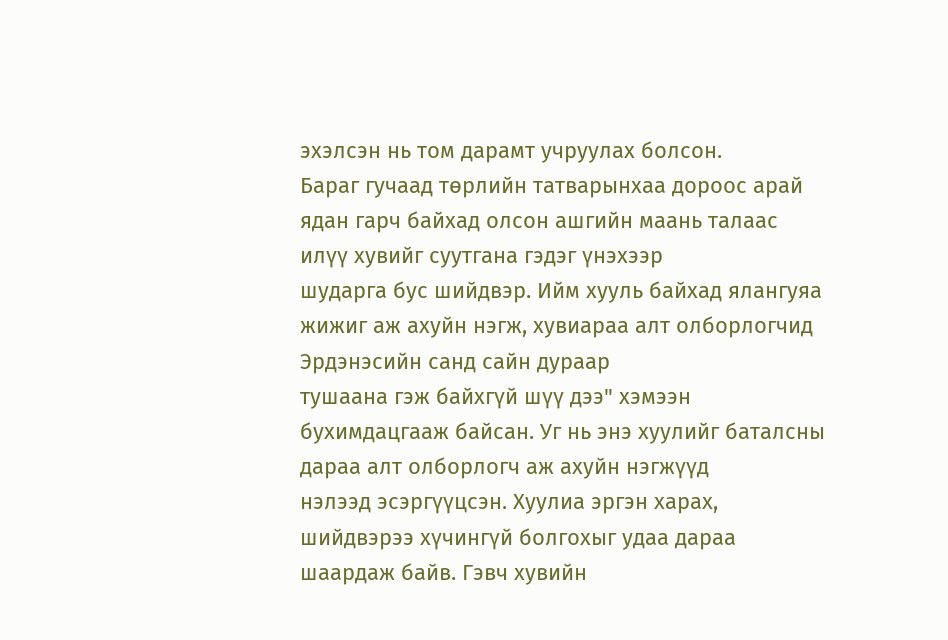эхэлсэн нь том дарамт учруулах болсон.
Бараг гучаад төрлийн татварынхаа дороос арай ядан гарч байхад олсон ашгийн маань талаас илүү хувийг суутгана гэдэг үнэхээр
шударга бус шийдвэр. Ийм хууль байхад ялангуяа жижиг аж ахуйн нэгж, хувиараа алт олборлогчид Эрдэнэсийн санд сайн дураар
тушаана гэж байхгүй шүү дээ" хэмээн бухимдацгааж байсан. Уг нь энэ хуулийг баталсны дараа алт олборлогч аж ахуйн нэгжүүд
нэлээд эсэргүүцсэн. Хуулиа эргэн харах, шийдвэрээ хүчингүй болгохыг удаа дараа шаардаж байв. Гэвч хувийн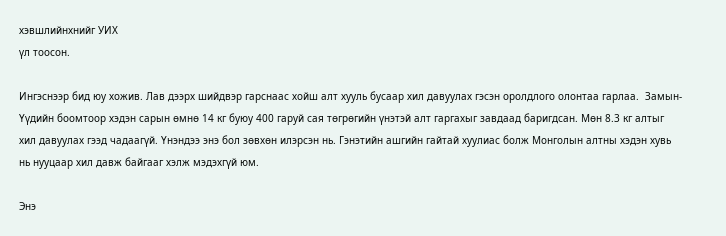хэвшлийнхнийг УИХ
үл тоосон.

Ингэснээр бид юу хожив. Лав дээрх шийдвэр гарснаас хойш алт хууль бусаар хил давуулах гэсэн оролдлого олонтаа гарлаа.  Замын-
Үүдийн боомтоор хэдэн сарын өмнө 14 кг буюу 400 гаруй сая төгрөгийн үнэтэй алт гаргахыг завдаад баригдсан. Мөн 8.3 кг алтыг
хил давуулах гээд чадаагүй. Үнэндээ энэ бол зөвхөн илэрсэн нь. Гэнэтийн ашгийн гайтай хуулиас болж Монголын алтны хэдэн хувь
нь нууцаар хил давж байгааг хэлж мэдэхгүй юм.

Энэ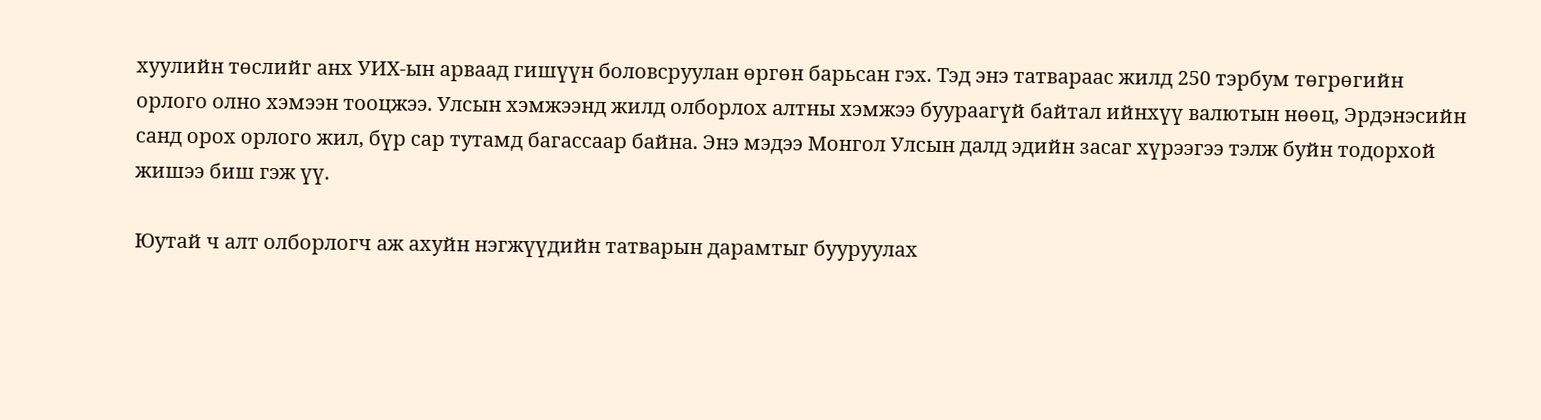хуулийн төслийг анх УИХ-ын арваад гишүүн боловсруулан өргөн барьсан гэх. Тэд энэ татвараас жилд 250 тэрбум төгрөгийн
орлого олно хэмээн тооцжээ. Улсын хэмжээнд жилд олборлох алтны хэмжээ буураагүй байтал ийнхүү валютын нөөц, Эрдэнэсийн
санд орох орлого жил, бүр сар тутамд багассаар байна. Энэ мэдээ Монгол Улсын далд эдийн засаг хүрээгээ тэлж буйн тодорхой
жишээ биш гэж үү.

Юутай ч алт олборлогч аж ахуйн нэгжүүдийн татварын дарамтыг бууруулах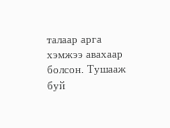талаар арга хэмжээ авахаар болсон. Тушааж буй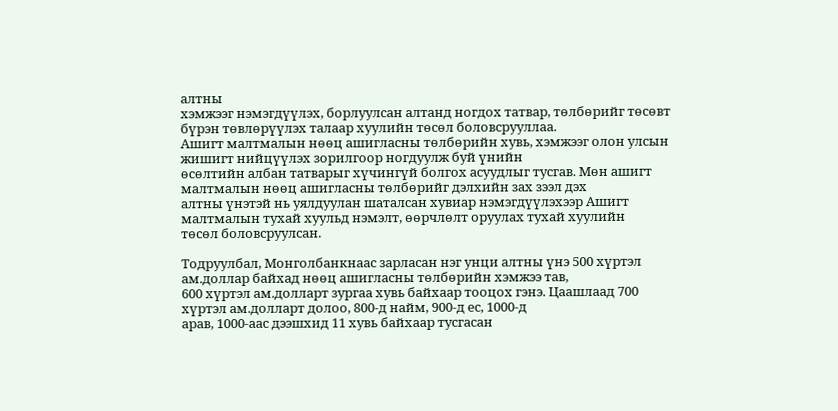алтны
хэмжээг нэмэгдүүлэх, борлуулсан алтанд ногдох татвар, төлбөрийг төсөвт бүрэн төвлөрүүлэх талаар хуулийн төсөл боловсрууллаа.
Ашигт малтмалын нөөц ашигласны төлбөрийн хувь, хэмжээг олон улсын жишигт нийцүүлэх зорилгоор ногдуулж буй үнийн
өсөлтийн албан татварыг хүчингүй болгох асуудлыг тусгав. Мөн ашигт малтмалын нөөц ашигласны төлбөрийг дэлхийн зах зээл дэх
алтны үнэтэй нь уялдуулан шаталсан хувиар нэмэгдүүлэхээр Ашигт малтмалын тухай хуульд нэмэлт, өөрчлөлт оруулах тухай хуулийн
төсөл боловсруулсан.

Тодруулбал, Монголбанкнаас зарласан нэг унци алтны үнэ 500 хүртэл ам.доллар байхад нөөц ашигласны төлбөрийн хэмжээ тав,
600 хүртэл ам.долларт зургаа хувь байхаар тооцох гэнэ. Цаашлаад 700 хүртэл ам.долларт долоо, 800-д найм, 900-д ес, 1000-д
арав, 1000-аас дээшхид 11 хувь байхаар тусгасан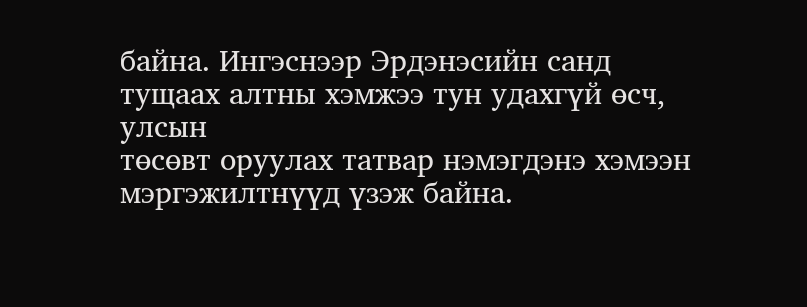байна. Ингэснээр Эрдэнэсийн санд тущаах алтны хэмжээ тун удахгүй өсч, улсын
төсөвт оруулах татвар нэмэгдэнэ хэмээн мэргэжилтнүүд үзэж байна.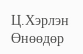Ц.Хэрлэн
Өнөөдөр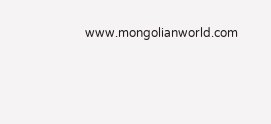www.mongolianworld.com